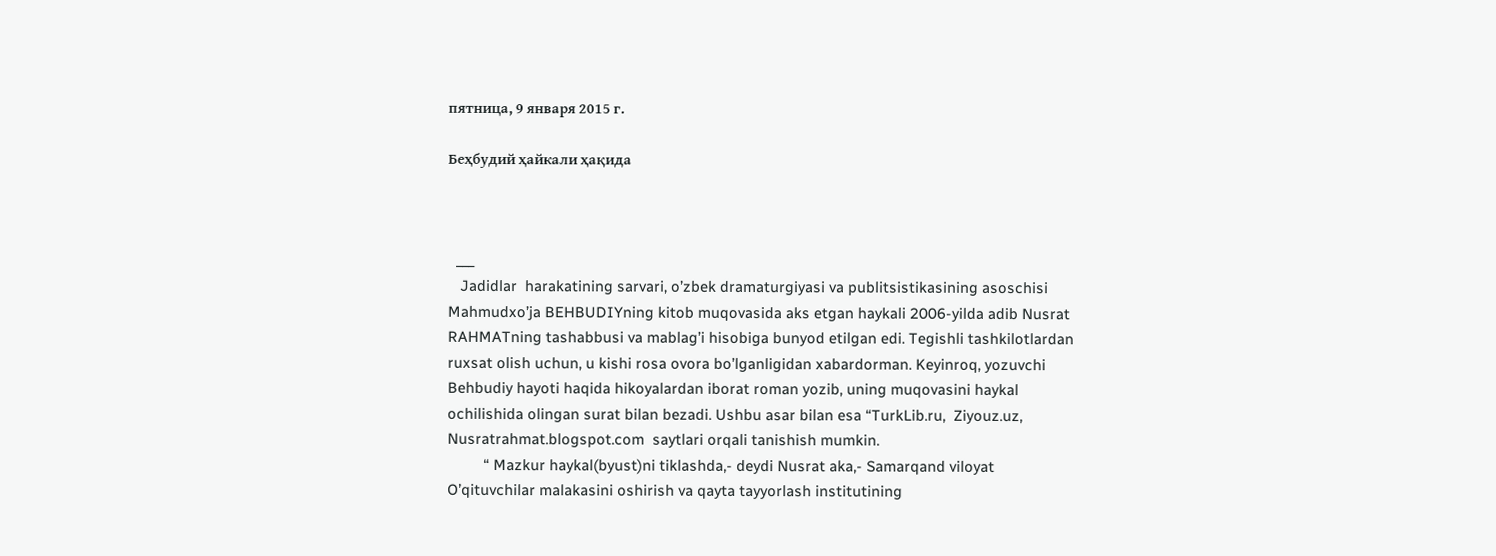пятница, 9 января 2015 г.

Беҳбудий ҳайкали ҳақида



  ___
   Jadidlar  harakatining sarvari, o’zbek dramaturgiyasi va publitsistikasining asoschisi Mahmudxo’ja BEHBUDIYning kitob muqovasida aks etgan haykali 2006-yilda adib Nusrat RAHMATning tashabbusi va mablag’i hisobiga bunyod etilgan edi. Tegishli tashkilotlardan ruxsat olish uchun, u kishi rosa ovora bo’lganligidan xabardorman. Keyinroq, yozuvchi Behbudiy hayoti haqida hikoyalardan iborat roman yozib, uning muqovasini haykal ochilishida olingan surat bilan bezadi. Ushbu asar bilan esa “TurkLib.ru,  Ziyouz.uz,  Nusratrahmat.blogspot.com  saytlari orqali tanishish mumkin.
         “ Mazkur haykal(byust)ni tiklashda,- deydi Nusrat aka,- Samarqand viloyat O’qituvchilar malakasini oshirish va qayta tayyorlash institutining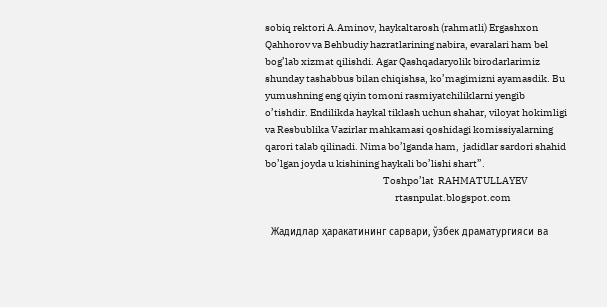sobiq rektori A.Aminov, haykaltarosh (rahmatli) Ergashxon Qahhorov va Behbudiy hazratlarining nabira, evaralari ham bel bog’lab xizmat qilishdi. Agar Qashqadaryolik birodarlarimiz shunday tashabbus bilan chiqishsa, ko’magimizni ayamasdik. Bu yumushning eng qiyin tomoni rasmiyatchiliklarni yengib o’tishdir. Endilikda haykal tiklash uchun shahar, viloyat hokimligi va Resbublika Vazirlar mahkamasi qoshidagi komissiyalarning qarori talab qilinadi. Nima bo’lganda ham,  jadidlar sardori shahid bo’lgan joyda u kishining haykali bo’lishi shart”.
                                                           Toshpo’lat  RAHMATULLAYEV
                                                                 rtasnpulat.blogspot.com

  Жадидлар ҳаракатининг сарвари, ўзбек драматургияси ва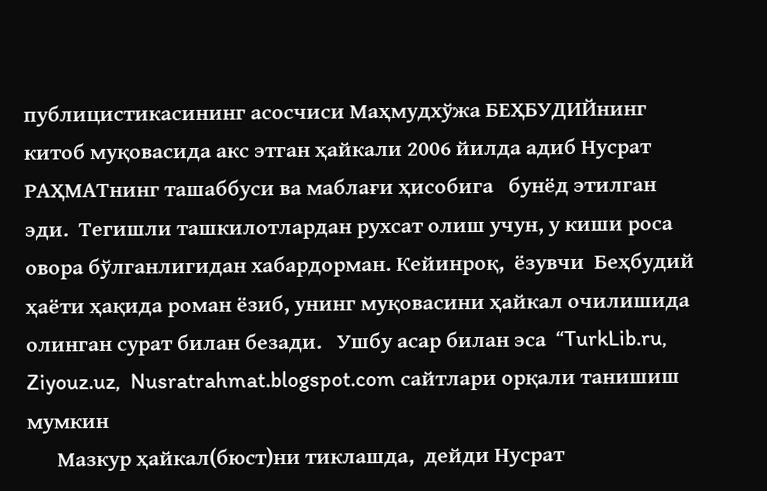публицистикасининг асосчиси Маҳмудхўжа БЕҲБУДИЙнинг китоб муқовасида акс этган ҳайкали 2006 йилда адиб Нусрат РАҲМАТнинг ташаббуси ва маблағи ҳисобига   бунёд этилган эди.  Тегишли ташкилотлардан рухсат олиш учун, у киши роса овора бўлганлигидан хабардорман. Кейинроқ,  ёзувчи  Беҳбудий ҳаёти ҳақида роман ёзиб, унинг муқовасини ҳайкал очилишида олинган сурат билан безади.   Ушбу асар билан эса  “TurkLib.ru,  Ziyouz.uz,  Nusratrahmat.blogspot.com сайтлари орқали танишиш мумкин
      Мазкур ҳайкал(бюст)ни тиклашда,  дейди Нусрат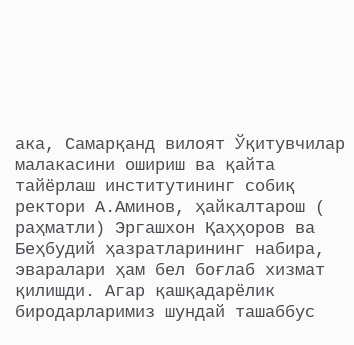ака, Самарқанд вилоят Ўқитувчилар малакасини ошириш ва қайта тайёрлаш институтининг собиқ ректори А.Аминов, ҳайкалтарош ( раҳматли) Эргашхон Қаҳҳоров ва Беҳбудий ҳазратларининг набира, эваралари ҳам бел боғлаб хизмат қилишди. Агар қашқадарёлик биродарларимиз шундай ташаббус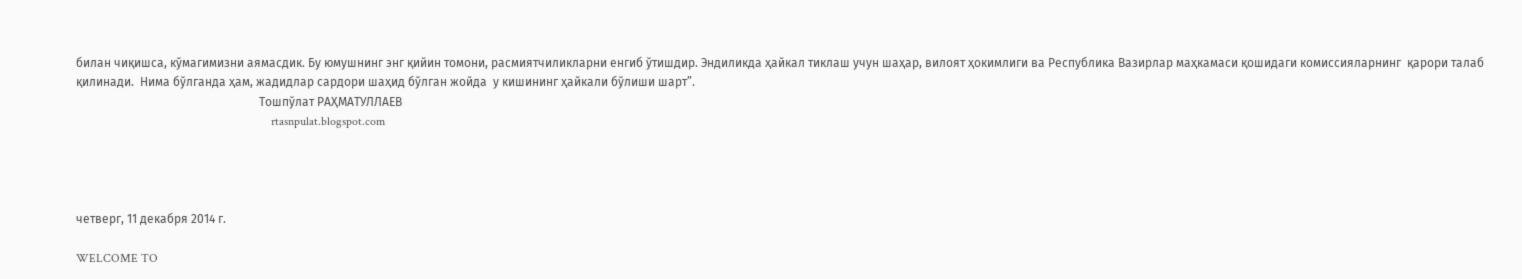билан чиқишса, кўмагимизни аямасдик. Бу юмушнинг энг қийин томони, расмиятчиликларни енгиб ўтишдир. Эндиликда ҳайкал тиклаш учун шаҳар, вилоят ҳокимлиги ва Республика Вазирлар маҳкамаси қошидаги комиссияларнинг  қарори талаб қилинади.  Нима бўлганда ҳам, жадидлар сардори шаҳид бўлган жойда  у кишининг ҳайкали бўлиши шарт”.
                                                             Тошпўлат РАҲМАТУЛЛАЕВ
                                                                 rtasnpulat.blogspot.com




четверг, 11 декабря 2014 г.

WELCOME TO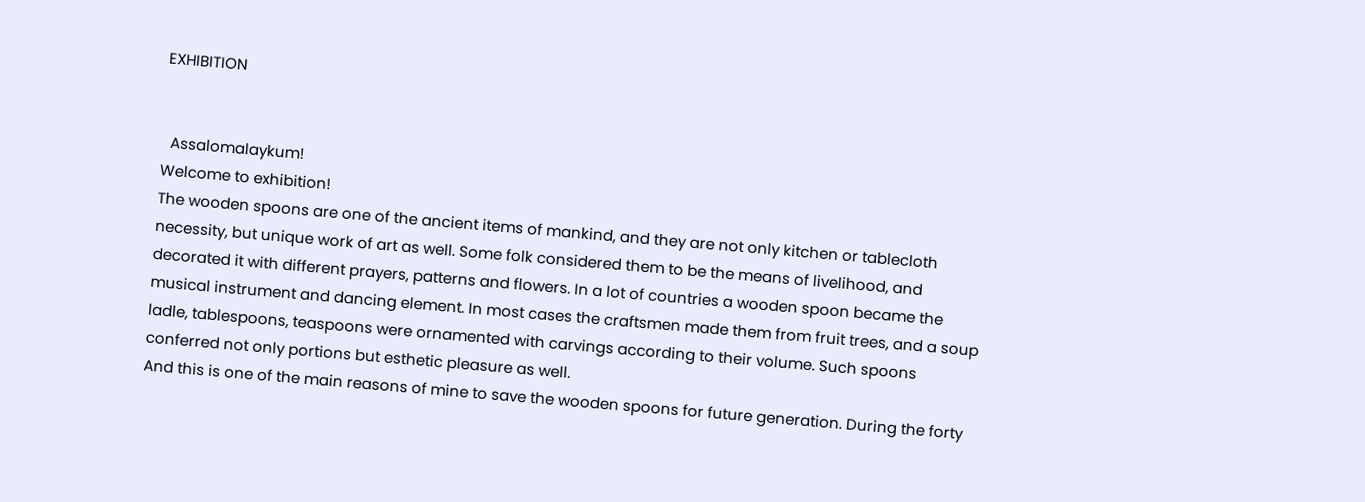EXHIBITION


  Assalomalaykum!
Welcome to exhibition!
The wooden spoons are one of the ancient items of mankind, and they are not only kitchen or tablecloth necessity, but unique work of art as well. Some folk considered them to be the means of livelihood, and decorated it with different prayers, patterns and flowers. In a lot of countries a wooden spoon became the musical instrument and dancing element. In most cases the craftsmen made them from fruit trees, and a soup ladle, tablespoons, teaspoons were ornamented with carvings according to their volume. Such spoons conferred not only portions but esthetic pleasure as well.
And this is one of the main reasons of mine to save the wooden spoons for future generation. During the forty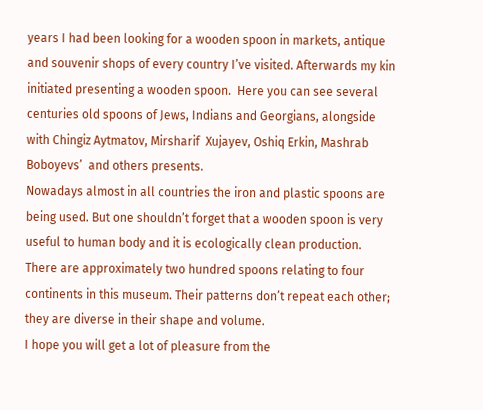years I had been looking for a wooden spoon in markets, antique and souvenir shops of every country I’ve visited. Afterwards my kin initiated presenting a wooden spoon.  Here you can see several centuries old spoons of Jews, Indians and Georgians, alongside with Chingiz Aytmatov, Mirsharif  Xujayev, Oshiq Erkin, Mashrab Boboyevs’  and others presents.
Nowadays almost in all countries the iron and plastic spoons are being used. But one shouldn’t forget that a wooden spoon is very useful to human body and it is ecologically clean production.
There are approximately two hundred spoons relating to four continents in this museum. Their patterns don’t repeat each other; they are diverse in their shape and volume.
I hope you will get a lot of pleasure from the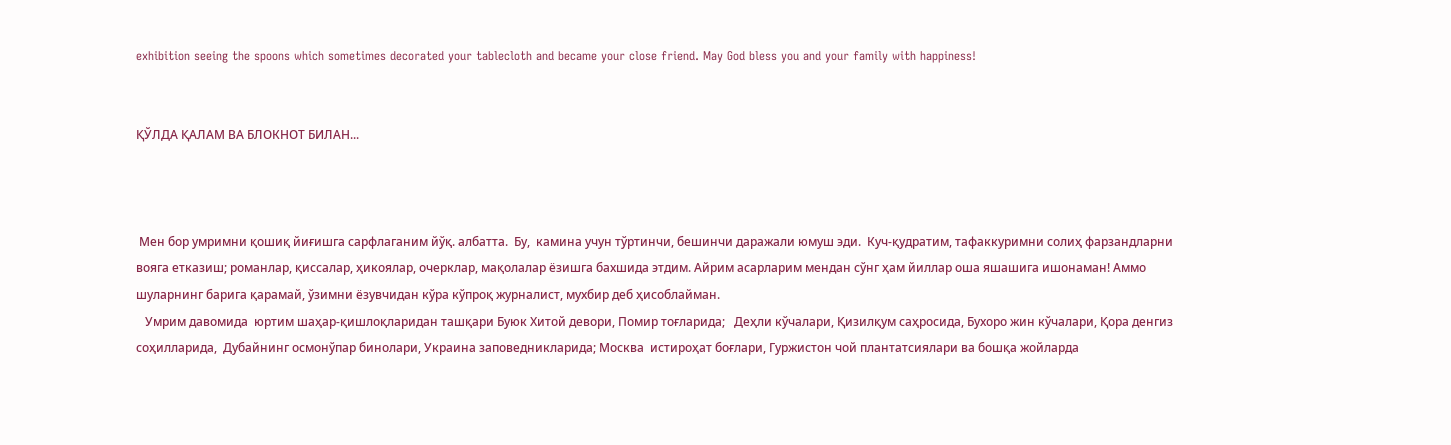exhibition seeing the spoons which sometimes decorated your tablecloth and became your close friend. May God bless you and your family with happiness!


ҚЎЛДА ҚАЛАМ ВА БЛОКНОТ БИЛАН...



 Мен бор умримни қошиқ йиғишга сарфлаганим йўқ. албатта.  Бу,  камина учун тўртинчи, бешинчи даражали юмуш эди.  Куч-қудратим, тафаккуримни солиҳ фарзандларни вояга етказиш; романлар, қиссалар, ҳикоялар, очерклар, мақолалар ёзишга бахшида этдим. Айрим асарларим мендан сўнг ҳам йиллар оша яшашига ишонаман! Аммо шуларнинг барига қарамай, ўзимни ёзувчидан кўра кўпроқ журналист, мухбир деб ҳисоблайман.
   Умрим давомида  юртим шаҳар-қишлоқларидан ташқари Буюк Хитой девори, Помир тоғларида;   Деҳли кўчалари, Қизилқум саҳросида, Бухоро жин кўчалари, Қора денгиз соҳилларида,  Дубайнинг осмонўпар бинолари, Украина заповедникларида; Москва  истироҳат боғлари, Гуржистон чой плантатсиялари ва бошқа жойларда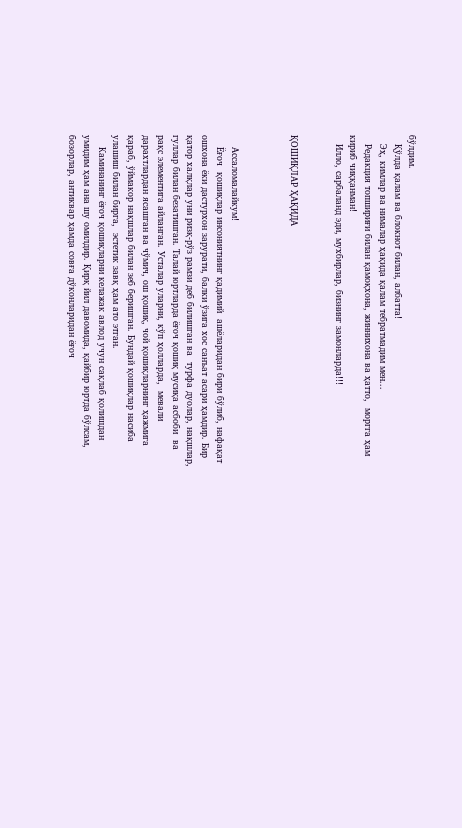бўлдим.
   Қўлда қалам ва блокнот билан, албатта!
   Эҳ, кимлар ва нималар ҳақида қалам тебратмадим мен...
   Редакция топшириғи билан қамоқхона, жиннихона ва ҳатто,  моргга ҳам кириб чиққанман!
   Илло, сарбаланд эди, мухбирлар, бизнинг замонларда!!!


ҚОШИҚЛАР ҲАҚИДА



    Ассаломалайкум!
    Ёғоч  қошиқлар инсониятнинг қадимий  ашёларидан бири бўлиб, нафақат ошхона ёки дастурхон зарурати, балки ўзига хос санъат асари ҳамдир. Бир қатор халқлар уни ризқ-рўз рамзи деб билишган ва  турфа дуолар, нақшлар, гуллар билан безатишган. Талай юртларда ёғоч қошиқ мусиқа асбоби  ва рақс элементига айланган. Усталар уларни, кўп ҳолларда,  мевали дарахтлардан ясашган ва чўмич, ош қошиқ, чой қошиқларнинг ҳажмига қараб, ўймакор нақшлар билан зеб беришган. Бундай қошиқлар насиба улашиш билан бирга,  эстетик завқ ҳам ато этган.
    Каминанинг ёғоч қошиқларни келажак авлод учун сақлаб қолишдан умидим ҳам ана шу омилдир. Қирқ йил давомида, қайбир юртда бўлсам, бозорлар, антиквар ҳамда совға дўконларидан ёғоч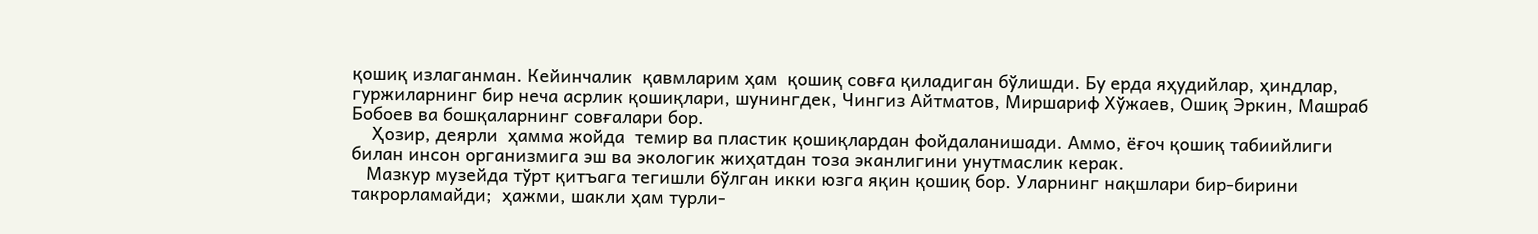қошиқ излаганман. Кейинчалик  қавмларим ҳам  қошиқ совға қиладиган бўлишди. Бу ерда яҳудийлар, ҳиндлар, гуржиларнинг бир неча асрлик қошиқлари, шунингдек, Чингиз Айтматов, Миршариф Хўжаев, Ошиқ Эркин, Машраб Бобоев ва бошқаларнинг совғалари бор.
    Ҳозир, деярли  ҳамма жойда  темир ва пластик қошиқлардан фойдаланишади. Аммо, ёғоч қошиқ табиийлиги билан инсон организмига эш ва экологик жиҳатдан тоза эканлигини унутмаслик керак.
   Мазкур музейда тўрт қитъага тегишли бўлган икки юзга яқин қошиқ бор. Уларнинг нақшлари бир-бирини такрорламайди;  ҳажми, шакли ҳам турли-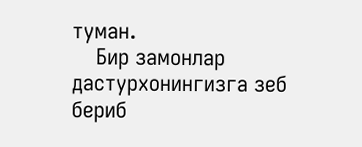туман.
    Бир замонлар дастурхонингизга зеб бериб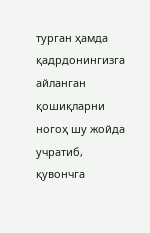турган ҳамда  қадрдонингизга айланган қошиқларни ногоҳ шу жойда учратиб, қувончга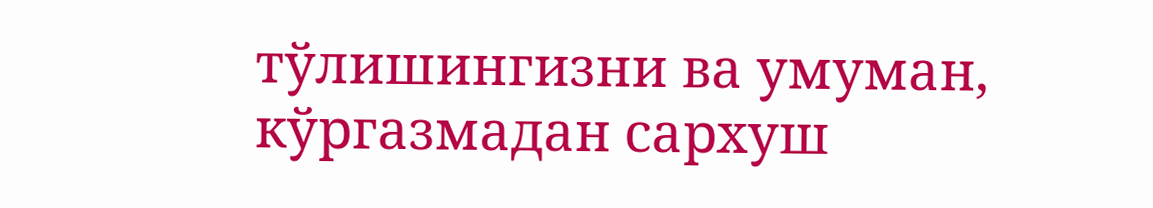тўлишингизни ва умуман, кўргазмадан сархуш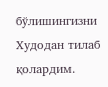бўлишингизни Худодан тилаб  қолардим.